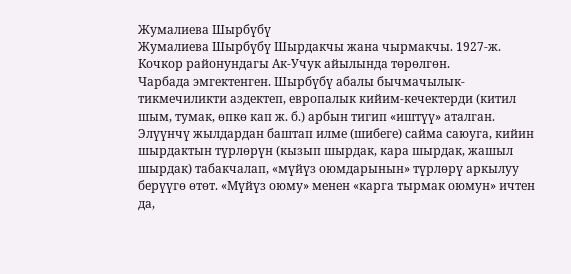Жумалиева Шырбүбү
Жумалиева Шырбүбү Шырдакчы жана чырмакчы. 1927-ж. Кочкор районундагы Ак-Учук айылында төрөлгөн.
Чарбада эмгектенген. Шырбүбү абалы бычмачылык-тикмечиликти аздектеп, европалык кийим-кечектерди (китил шым, тумак, өпкө кап ж. б.) арбын тигип «иштүү» аталган. Элүүнчү жылдардан баштап илме (шибеге) сайма саюуга, кийин шырдактын түрлөрүн (кызып шырдак, кара шырдак, жашыл шырдак) табакчалап, «мүйүз оюмдарынын» түрлөрү аркылуу берүүгө өтөт. «Мүйүз оюму» менен «карга тырмак оюмун» ичтен да,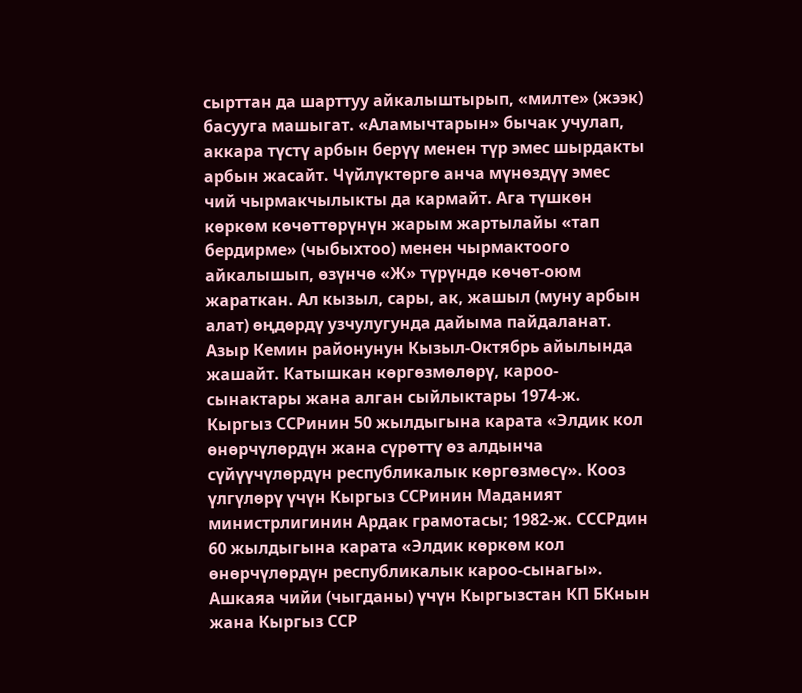сырттан да шарттуу айкалыштырып, «милте» (жээк) басууга машыгат. «Аламычтарын» бычак учулап, аккара түстү арбын берүү менен түр эмес шырдакты арбын жасайт. Чүйлүктөргө анча мүнөздүү эмес чий чырмакчылыкты да кармайт. Ага түшкөн көркөм көчөттөрүнүн жарым жартылайы «тап бердирме» (чыбыхтоо) менен чырмактоого айкалышып, өзүнчө «Ж» түрүндө көчөт-оюм жараткан. Ал кызыл, сары, ак, жашыл (муну арбын алат) өңдөрдү узчулугунда дайыма пайдаланат. Азыр Кемин районунун Кызыл-Октябрь айылында жашайт. Катышкан көргөзмөлөрү, кароо-сынактары жана алган сыйлыктары 1974-ж. Кыргыз ССРинин 50 жылдыгына карата «Элдик кол өнөрчүлөрдүн жана сүрөттү өз алдынча сүйүүчүлөрдүн республикалык көргөзмөсү». Кооз үлгүлөрү үчүн Кыргыз ССРинин Маданият министрлигинин Ардак грамотасы; 1982-ж. СССРдин 60 жылдыгына карата «Элдик көркөм кол өнөрчүлөрдүн республикалык кароо-сынагы». Ашкаяа чийи (чыгданы) үчүн Кыргызстан КП БКнын жана Кыргыз ССР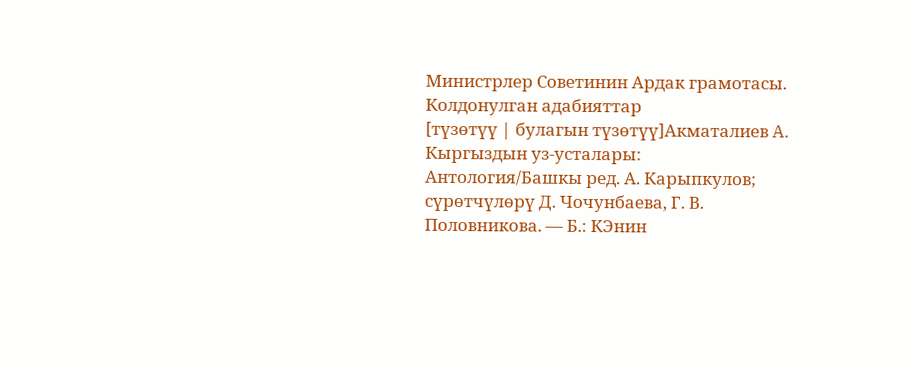Министрлер Советинин Ардак грамотасы.
Колдонулган адабияттар
[түзөтүү | булагын түзөтүү]Акматалиев A. Кыргыздын уз-усталары: Антология/Башкы ред. А. Карыпкулов; сүрөтчүлөрү Д. Чочунбаева, Г. В. Половникова. — Б.: КЭнин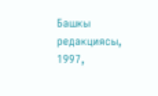Башкы редакциясы, 1997,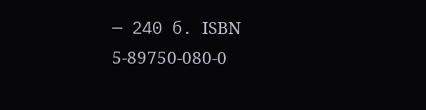— 240 б. ISBN 5-89750-080-0